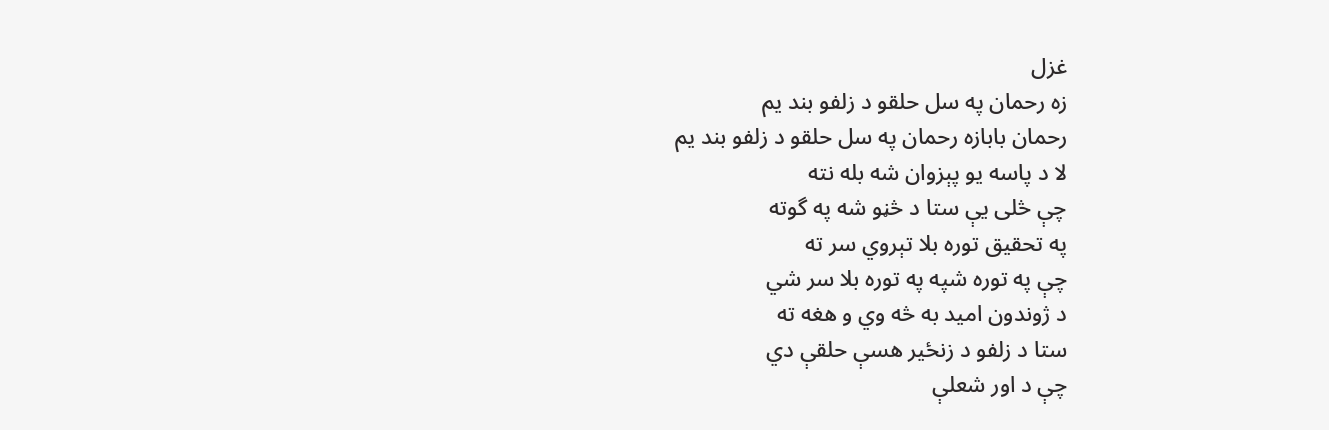غزل
زه رحمان په سل حلقو د زلفو بند يم
رحمان بابازه رحمان په سل حلقو د زلفو بند يم
لا د پاسه يو پېزوان شه بله نته
چې څلی يې ستا د څڼو شه په گوته
په تحقيق توره بلا تېروي سر ته
چې په توره شپه په توره بلا سر شي
د ژوندون اميد به څه وي و هغه ته
ستا د زلفو د زنځير هسې حلقې دي
چې د اور شعلې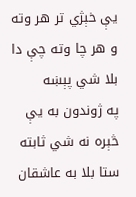يې خېژي تر هر وته
و هر چا وته چې دا بلا شي پېښه
په ژوندون به يې څېره نه شي ثابته
ستا بلا به عاشقان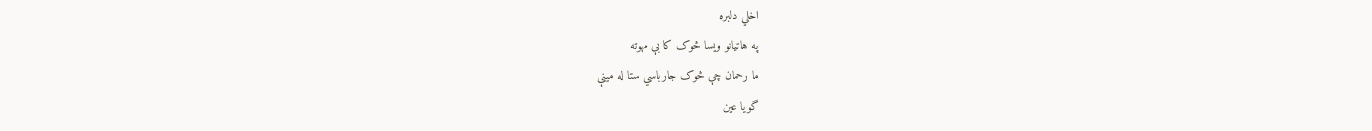اخلي دلبره
په هاتيانو ويسا څوک کا بې مهوته
ما رحمان چې څوک جارباسي ستا له مينې
گويا عين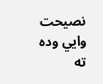نصيحت وايي وده ته